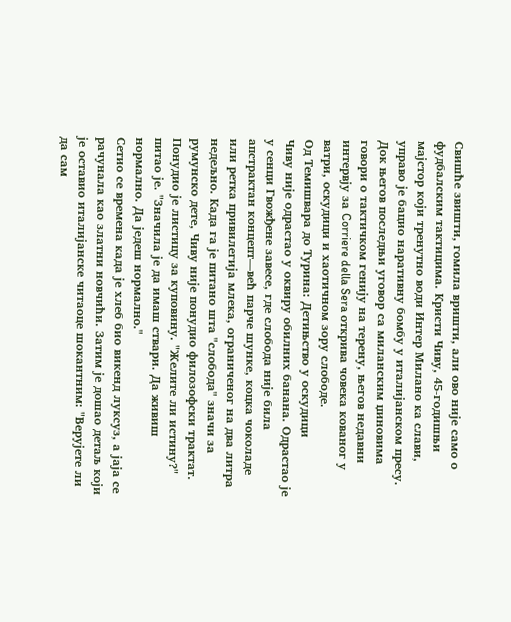Свишће звишти, гомила вришти, али ово није само о фудбалским тактицима. Кристи Чиву, 45-годишњи мајстор који тренутно води Интер Милано ка слави, управо је бацио наративну бомбу у италијанском пресу. Док његов последњи уговор са миланским џиновима говори о тактичком генију на терену, његов недавни интервју за Corriere della Sera открива човека ковaног у ватри, оскудици и хаотичном зору слободе.
Од Темишвара до Турина: Детињство у оскудици
Чиву није одрастао у оквиру обилних банана. Одрастао је у сенци Гвожђене завесе, где слобода није била апстрактан концепт—већ парче шунке, коцка чоколаде или ретка привилегија млека, ограниченог на два литра недељно. Када га је питано шта "слобода" значи за румунско дете, Чиву није понудио филозофски трактат. Понудио је листицу за куповину. "Желите ли истину?" питао је. "Значила је да имаш ствари. Да живиш нормално. Да једеш нормално."
Сетио се времена када је хлеб био викенд луксуз, а јаја се рачунала као златни новчићи. Затим је дошао детаљ који је оставио италијанске читаоце шокантним: "Верујете ли да сам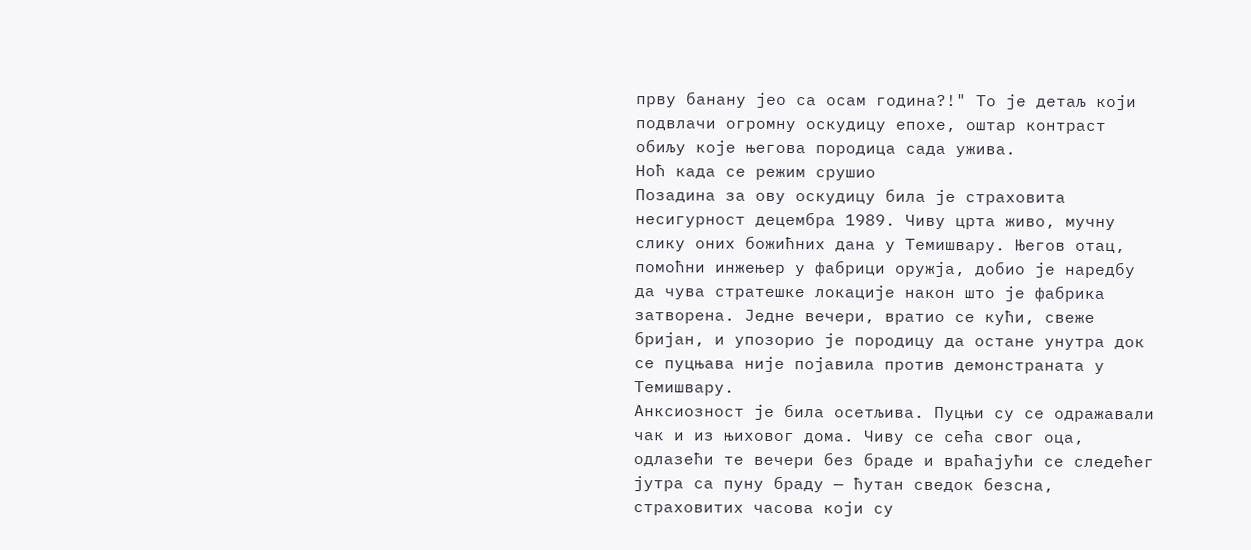прву банану јео са осам година?!" То је детаљ који подвлачи огромну оскудицу епохе, оштар контраст обиљу које његова породица сада ужива.
Ноћ када се режим срушио
Позадина за ову оскудицу била је страховита несигурност децембра 1989. Чиву црта живо, мучну слику оних божићних дана у Темишвару. Његов отац, помоћни инжењер у фабрици оружја, добио је наредбу да чува стратешке локације након што је фабрика затворена. Једне вечери, вратио се кући, свеже бријан, и упозорио је породицу да остане унутра док се пуцњава није појавила против демонстраната у Темишвару.
Анксиозност је била осетљива. Пуцњи су се одражавали чак и из њиховог дома. Чиву се сећа свог оца, одлазећи те вечери без браде и враћајући се следећег јутра са пуну браду — ћутан сведок безсна, страховитих часова који су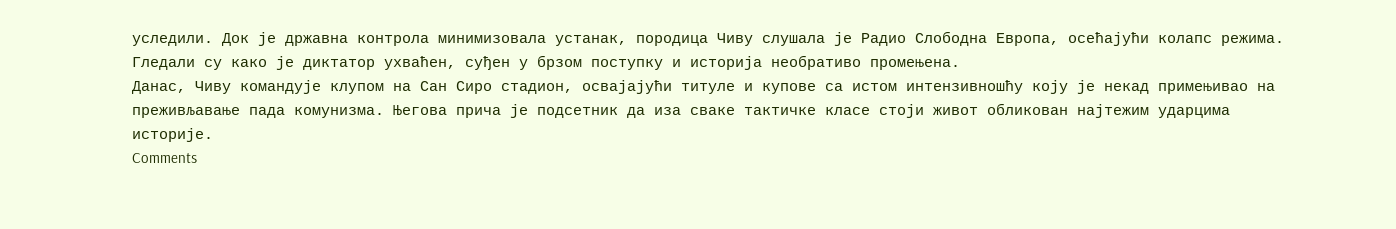уследили. Док је државна контрола минимизовала устанак, породица Чиву слушала је Радио Слободна Европа, осећајући колапс режима. Гледали су како је диктатор ухваћен, суђен у брзом поступку и историја необративо промењена.
Данас, Чиву командује клупом на Сан Сиро стадион, освајајући титуле и купове са истом интензивношћу коју је некад примењивао на преживљавање пада комунизма. Његова прича је подсетник да иза сваке тактичке класе стоји живот обликован најтежим ударцима историје.
Comments